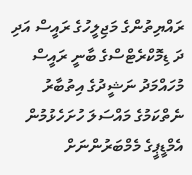ރައްޔިތުންގެ މަޖިލީހުގެ ރައީސް އަދި ދަ ޑިމޮކްރެޓްސްގެ ބާނީ ރައީސް މުހައްމަދު ނަޝީދުގެ އިތުބާރު ނެތްކަމުގެ މައްސަލަ ހުށަހެޅުމުން އެމްޑީޕީގެ މެމްބަރުންނަށް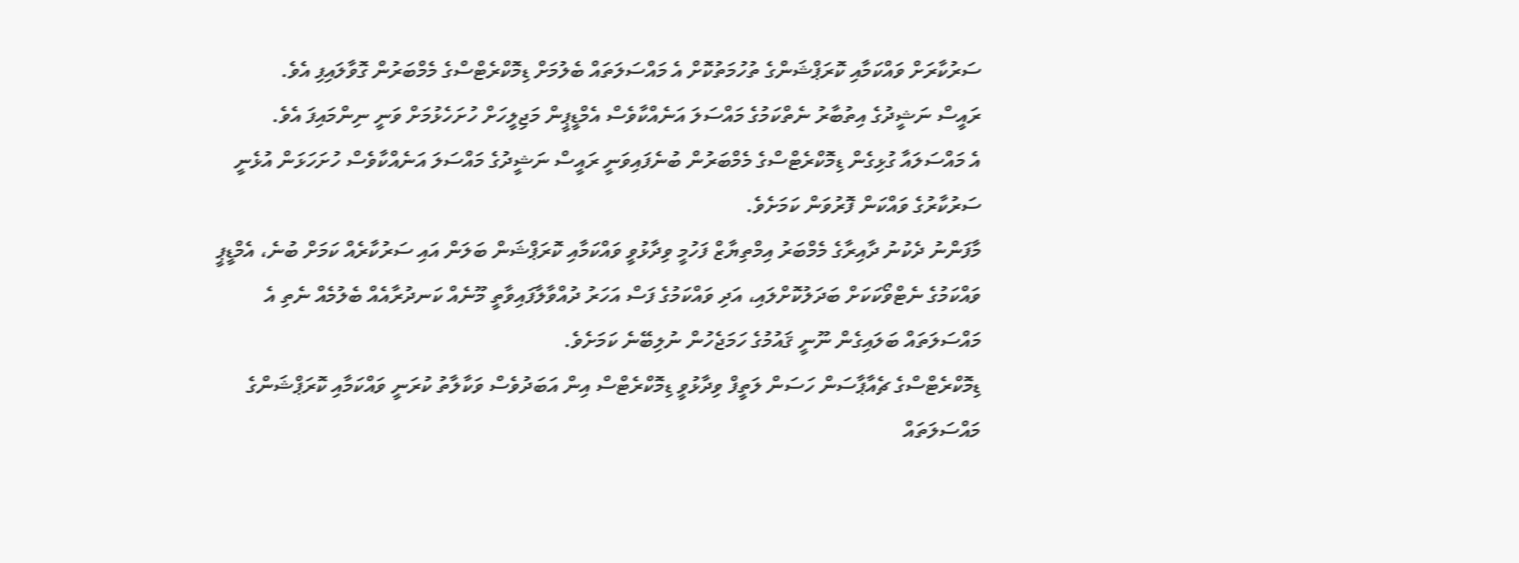ސަރުކާރަށް ވައްކަމާއި ކޮރަޕްޝަންގެ ތުހުމަތުކޮށް އެ މައްސަލަތައް ބެލުމަށް ޑިމޮކްރެޓްސްގެ މެމްބަރުން ގޮވާލައިފި އެވެ.
ރައީސް ނަޝީދުގެ އިތުބާރު ނެތްކަމުގެ މައްސަލަ އަނެއްކާވެސް އެމްޑީޕީން މަޖިލީހަށް ހުށަހެޅުމަށް ވަނީ ނިންމައިފަ އެވެ.
އެ މައްސަލައާ ގުޅިގެން ޑިމޮކްރެޓްސްގެ މެމްބަރުން ބުނެފައިވަނީ ރައީސް ނަޝީދުގެ މައްސަލަ އަނެއްކާވެސް ހުށަހަޅަން އުޅެނީ ސަރުކާރުގެ ވައްކަން ފޮރުވަން ކަމަށެވެ.
މާފަންނު ދެކުނު ދާއިރާގެ މެމްބަރު އިމްތިޔާޒް ފަހުމީ ވިދާޅުވީ ވައްކަމާއި ކޮރަޕްޝަން ބަލަން އައި ސަރުކާރެއް ކަމަށް ބުނެ، އެމްޑީޕީ ވައްކަމުގެ ނެޓްވޯކަކަށް ބަދަލުކޮށްލައި، އަދި ވައްކަމުގެ ފަސް އަހަރު ދުއްވާލާފައިވާތީ މޫނެއް ކަނދުރާއެއް ބެލުމެއް ނެތި އެ މައްސަލަތައް ބަލައިގެން ނޫނީ ޤައުމުގެ ހަމަޖެހުން ނުލިބޭނެ ކަމަށެވެ.
ޑިމޮކްރެޓްސްގެ ޗެއާޕާސަން ހަސަން ލަތީފް ވިދާޅުވީ ޑިމޮކްރެޓްސް އިން އަބަދުވެސް ވަކާލާތު ކުރަނީ ވައްކަމާއި ކޮރަޕްޝަންގެ މައްސަލަތައް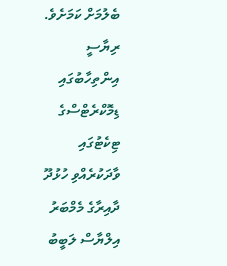ބެލުމަށް ކަމަށެވެ.
ރިޔާސީ އިންތިހާބުގައި ޑިމޮކްރެޓްސްގެ ޓިކެޓުގައި ވާދަކުރެއްވި ހުޅުދޫ ދާއިރާގެ މެމްބަރު އިލްޔާސް ލަބީބު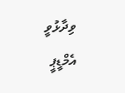ވިދާޅުވީ އެމްޑީޕީ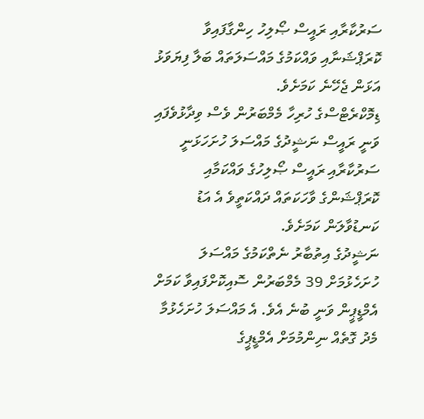ސަރުކާރާއި ރައީސް ޞޯލިހު ހިންގާފައިވާ ކޮރަޕްޝަނާއި ވައްކަމުގެ މައްސަލަތައް ބަލާ ފިޔަވަޅު އަޅަން ޖެހޭނެ ކަމަށެވެ.
ޑިމޮކްރެޓްސްގެ ހުރިހާ މެމްބަރުން ވެސް ވިދާޅުވެފައި ވަނީ ރައީސް ނަޝީދުގެ މައްސަލަ ހުށަހަޅަނީ ސަރުކާރާއި ރައީސް ޞޯލިހުގެ ވައްކަމާއި ކޮރަޕްޝަންގެ ވާހަކަތައް ދައްކަތީވެ އެ އަޑު ކަނޑުވާލަން ކަމަށެވެ.
ނަޝީދުގެ އިތުބާރު ނެތްކަމުގެ މައްސަލަ ހުށަހެޅުމަށް 39 މެމްބަރުން ސޮއިކޮށްފައިވާ ކަމަށް އެމްޑީޕީން ވަނީ ބުނެ އެވެ. އެ މައްސަލަ ހުށަހެޅުމާ މެދު ގޮތެއް ނިންމުމަށް އެމްޑީޕީގެ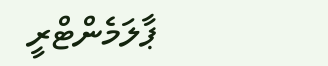ޕާލަމެންޓްރީ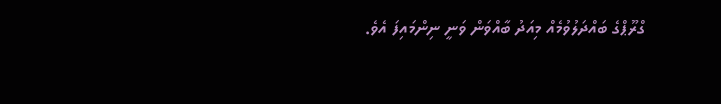ގްރޫޕްގެ ބައްދަލުވުމެއް މިއަދު ބާއްވަން ވަނީ ނިންމައިފަ އެވެ.